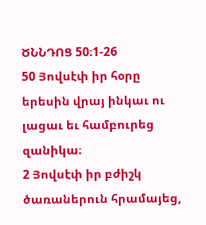ԾՆՆԴՈՑ 50։1-26
50 Յովսէփ իր հօրը երեսին վրայ ինկաւ ու լացաւ եւ համբուրեց զանիկա։
2 Յովսէփ իր բժիշկ ծառաներուն հրամայեց,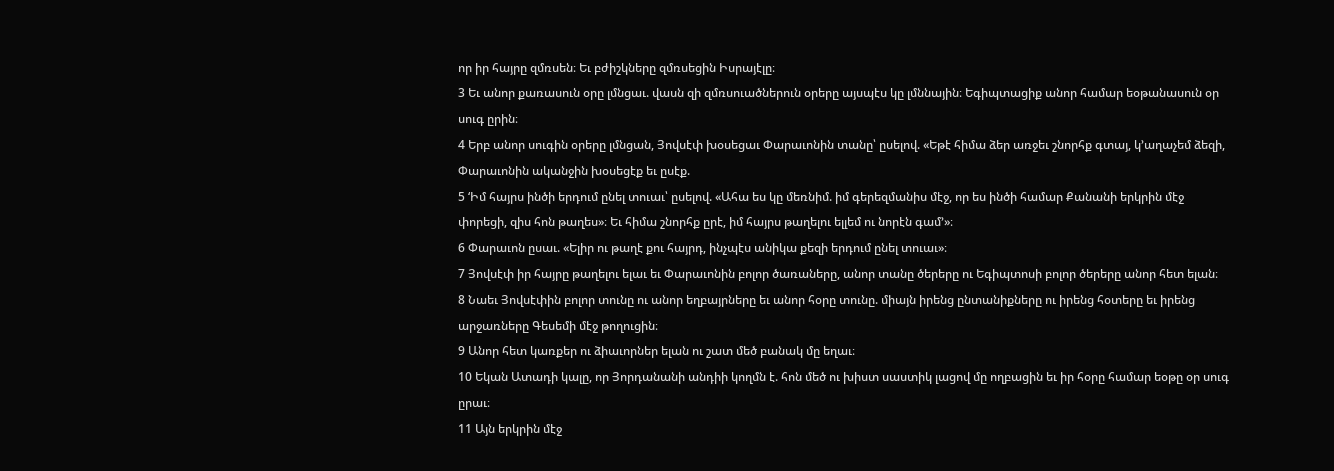որ իր հայրը զմռսեն։ Եւ բժիշկները զմռսեցին Իսրայէլը։
3 Եւ անոր քառասուն օրը լմնցաւ. վասն զի զմռսուածներուն օրերը այսպէս կը լմննային։ Եգիպտացիք անոր համար եօթանասուն օր սուգ ըրին։
4 Երբ անոր սուգին օրերը լմնցան, Յովսէփ խօսեցաւ Փարաւոնին տանը՝ ըսելով. «Եթէ հիմա ձեր առջեւ շնորհք գտայ, կ’աղաչեմ ձեզի, Փարաւոնին ականջին խօսեցէք եւ ըսէք.
5 ‘Իմ հայրս ինծի երդում ընել տուաւ՝ ըսելով. «Ահա ես կը մեռնիմ. իմ գերեզմանիս մէջ, որ ես ինծի համար Քանանի երկրին մէջ փորեցի, զիս հոն թաղես»։ Եւ հիմա շնորհք ըրէ, իմ հայրս թաղելու ելլեմ ու նորէն գամ’»։
6 Փարաւոն ըսաւ. «Ելիր ու թաղէ քու հայրդ, ինչպէս անիկա քեզի երդում ընել տուաւ»։
7 Յովսէփ իր հայրը թաղելու ելաւ եւ Փարաւոնին բոլոր ծառաները, անոր տանը ծերերը ու Եգիպտոսի բոլոր ծերերը անոր հետ ելան։
8 Նաեւ Յովսէփին բոլոր տունը ու անոր եղբայրները եւ անոր հօրը տունը. միայն իրենց ընտանիքները ու իրենց հօտերը եւ իրենց արջառները Գեսեմի մէջ թողուցին։
9 Անոր հետ կառքեր ու ձիաւորներ ելան ու շատ մեծ բանակ մը եղաւ։
10 Եկան Ատադի կալը, որ Յորդանանի անդիի կողմն է. հոն մեծ ու խիստ սաստիկ լացով մը ողբացին եւ իր հօրը համար եօթը օր սուգ ըրաւ։
11 Այն երկրին մէջ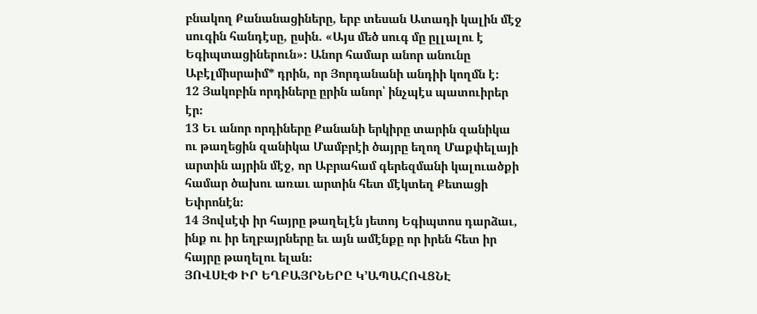բնակող Քանանացիները, երբ տեսան Ատադի կալին մէջ սուգին հանդէսը, ըսին. «Այս մեծ սուգ մը ըլլալու է Եգիպտացիներուն»։ Անոր համար անոր անունը Աբէլմիսրաիմ* դրին, որ Յորդանանի անդիի կողմն է։
12 Յակոբին որդիները ըրին անոր՝ ինչպէս պատուիրեր էր։
13 Եւ անոր որդիները Քանանի երկիրը տարին զանիկա ու թաղեցին զանիկա Մամբրէի ծայրը եղող Մաքփելայի արտին այրին մէջ, որ Աբրահամ գերեզմանի կալուածքի համար ծախու առաւ արտին հետ մէկտեղ Քետացի Եփրոնէն։
14 Յովսէփ իր հայրը թաղելէն յետոյ Եգիպտոս դարձաւ, ինք ու իր եղբայրները եւ այն ամէնքը որ իրեն հետ իր հայրը թաղելու ելան։
ՅՈՎՍԷՓ ԻՐ ԵՂԲԱՅՐՆԵՐԸ Կ’ԱՊԱՀՈՎՑՆԷ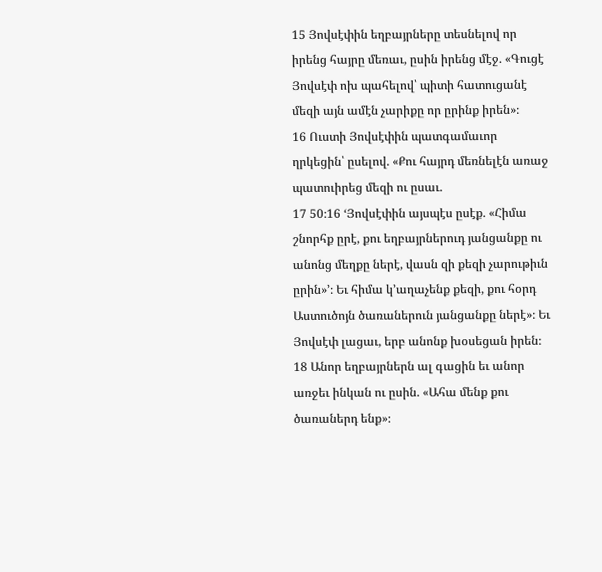15 Յովսէփին եղբայրները տեսնելով որ իրենց հայրը մեռաւ, ըսին իրենց մէջ. «Գուցէ Յովսէփ ոխ պահելով՝ պիտի հատուցանէ մեզի այն ամէն չարիքը որ ըրինք իրեն»։
16 Ուստի Յովսէփին պատգամաւոր ղրկեցին՝ ըսելով. «Քու հայրդ մեռնելէն առաջ պատուիրեց մեզի ու ըսաւ.
17 50։16 ‘Յովսէփին այսպէս ըսէք. «Հիմա շնորհք ըրէ, քու եղբայրներուդ յանցանքը ու անոնց մեղքը ներէ, վասն զի քեզի չարութիւն ըրին»’։ Եւ հիմա կ’աղաչենք քեզի, քու հօրդ Աստուծոյն ծառաներուն յանցանքը ներէ»։ Եւ Յովսէփ լացաւ, երբ անոնք խօսեցան իրեն։
18 Անոր եղբայրներն ալ գացին եւ անոր առջեւ ինկան ու ըսին. «Ահա մենք քու ծառաներդ ենք»։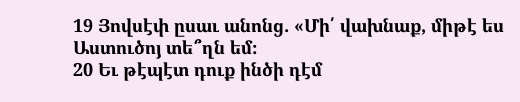19 Յովսէփ ըսաւ անոնց. «Մի՛ վախնաք, միթէ ես Աստուծոյ տե՞ղն եմ։
20 Եւ թէպէտ դուք ինծի դէմ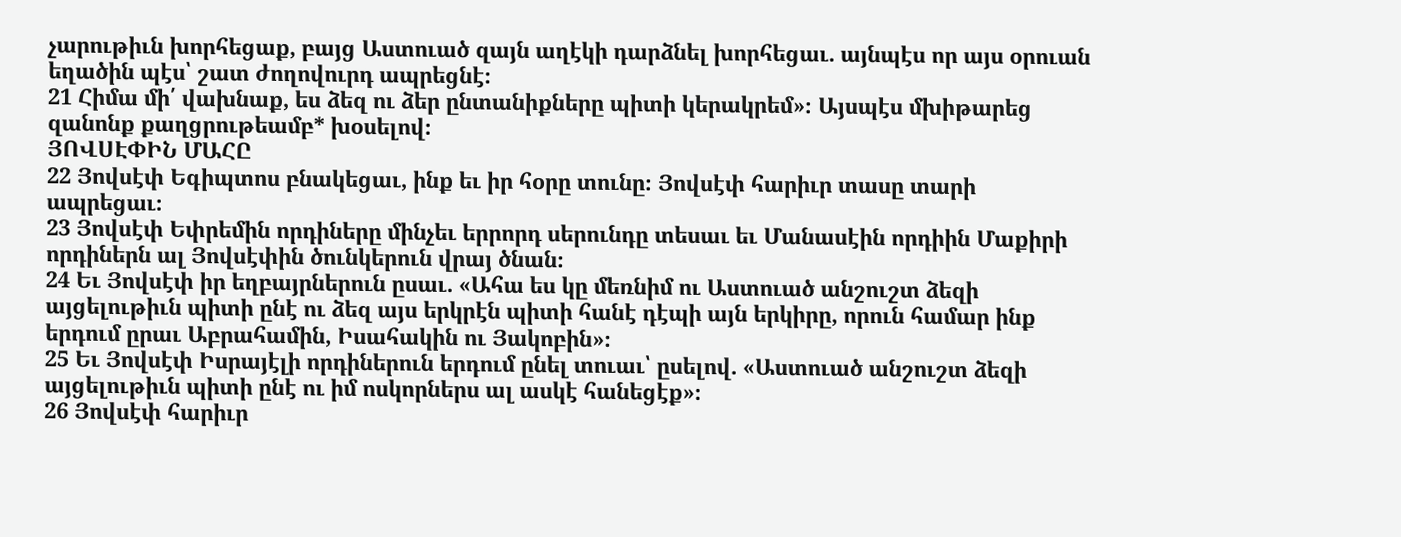չարութիւն խորհեցաք, բայց Աստուած զայն աղէկի դարձնել խորհեցաւ. այնպէս որ այս օրուան եղածին պէս՝ շատ ժողովուրդ ապրեցնէ։
21 Հիմա մի՛ վախնաք, ես ձեզ ու ձեր ընտանիքները պիտի կերակրեմ»։ Այսպէս մխիթարեց զանոնք քաղցրութեամբ* խօսելով։
ՅՈՎՍԷՓԻՆ ՄԱՀԸ
22 Յովսէփ Եգիպտոս բնակեցաւ, ինք եւ իր հօրը տունը։ Յովսէփ հարիւր տասը տարի ապրեցաւ։
23 Յովսէփ Եփրեմին որդիները մինչեւ երրորդ սերունդը տեսաւ եւ Մանասէին որդիին Մաքիրի որդիներն ալ Յովսէփին ծունկերուն վրայ ծնան։
24 Եւ Յովսէփ իր եղբայրներուն ըսաւ. «Ահա ես կը մեռնիմ ու Աստուած անշուշտ ձեզի այցելութիւն պիտի ընէ ու ձեզ այս երկրէն պիտի հանէ դէպի այն երկիրը, որուն համար ինք երդում ըրաւ Աբրահամին, Իսահակին ու Յակոբին»։
25 Եւ Յովսէփ Իսրայէլի որդիներուն երդում ընել տուաւ՝ ըսելով. «Աստուած անշուշտ ձեզի այցելութիւն պիտի ընէ ու իմ ոսկորներս ալ ասկէ հանեցէք»։
26 Յովսէփ հարիւր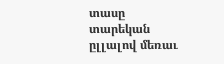տասը տարեկան ըլլալով մեռաւ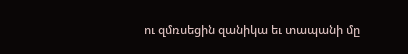ու զմռսեցին զանիկա եւ տապանի մը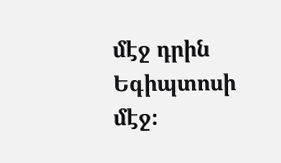մէջ դրին Եգիպտոսի մէջ։